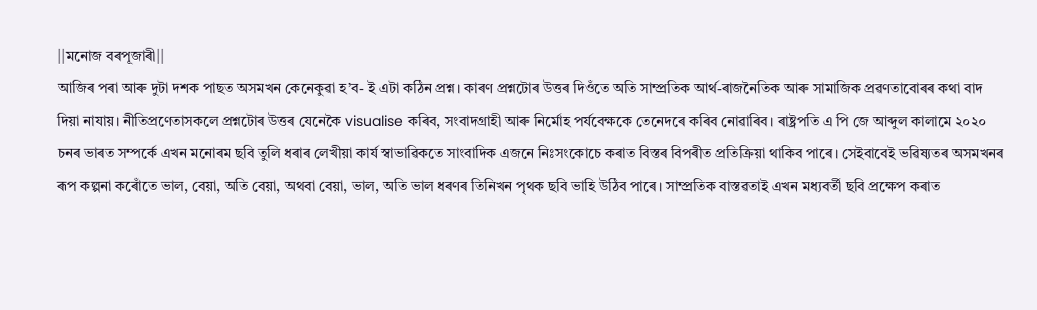||মনোজ বৰপূজাৰী||
আজিৰ পৰা আৰু দুটা দশক পাছত অসমখন কেনেকুৱা হ’ব- ই এটা কঠিন প্রশ্ন। কাৰণ প্ৰশ্নটোৰ উত্তৰ দিওঁতে অতি সাম্প্রতিক আর্থ-ৰাজনৈতিক আৰু সামাজিক প্ৰৱণতাবোৰৰ কথা বাদ দিয়া নাযায়। নীতিপ্রণেতাসকলে প্রশ্নটোৰ উত্তৰ যেনেকৈ visualise কৰিব, সংবাদগ্রাহী আৰু নির্মোহ পর্যবেক্ষকে তেনেদৰে কৰিব নোৱাৰিব। ৰাষ্ট্ৰপতি এ পি জে আব্দুল কালামে ২০২০ চনৰ ভাৰত সম্পৰ্কে এখন মনোৰম ছবি তুলি ধৰাৰ লেখীয়া কার্য স্বাভাৱিকতে সাংবাদিক এজনে নিঃসংকোচে কৰাত বিস্তৰ বিপৰীত প্রতিক্রিয়া থাকিব পাৰে। সেইবাবেই ভৱিষ্যতৰ অসমখনৰ ৰূপ কল্পনা কৰোঁতে ভাল, বেয়া, অতি বেয়া, অথবা বেয়া, ভাল, অতি ভাল ধৰণৰ তিনিখন পৃথক ছবি ভাহি উঠিব পাৰে। সাম্প্ৰতিক বাস্তৱতাই এখন মধ্যবর্তী ছবি প্রক্ষেপ কৰাত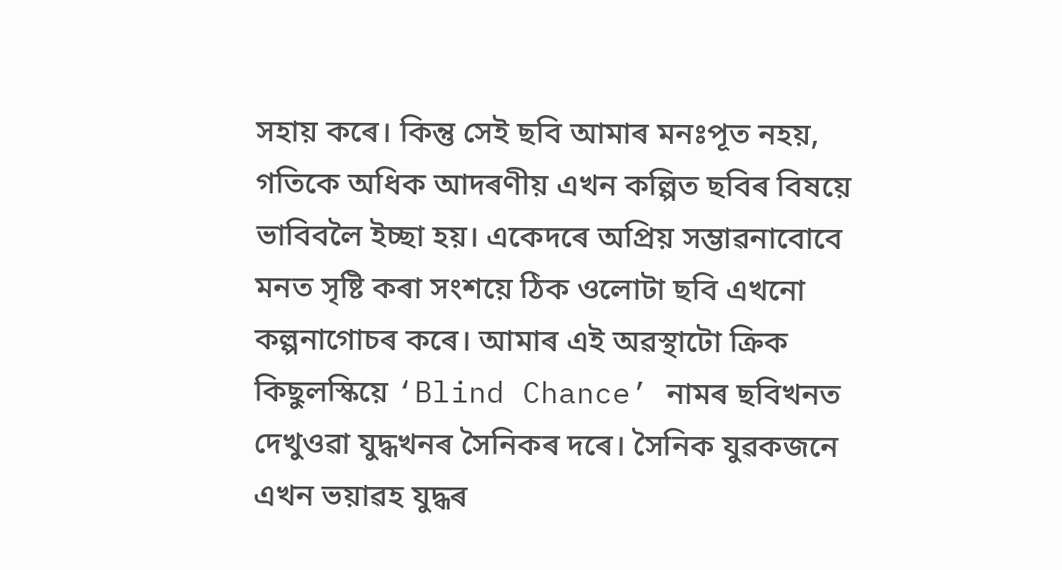সহায় কৰে। কিন্তু সেই ছবি আমাৰ মনঃপূত নহয়, গতিকে অধিক আদৰণীয় এখন কল্পিত ছবিৰ বিষয়ে ভাবিবলৈ ইচ্ছা হয়। একেদৰে অপ্রিয় সম্ভাৱনাবোবে মনত সৃষ্টি কৰা সংশয়ে ঠিক ওলোটা ছবি এখনো কল্পনাগোচৰ কৰে। আমাৰ এই অৱস্থাটো ক্রিক কিছুলস্কিয়ে ‘Blind Chance’ নামৰ ছবিখনত দেখুওৱা যুদ্ধখনৰ সৈনিকৰ দৰে। সৈনিক যুৱকজনে এখন ভয়াৱহ যুদ্ধৰ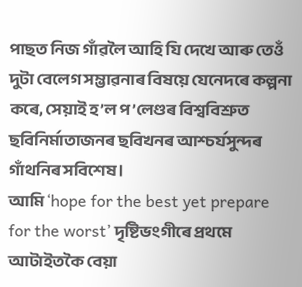পাছত নিজ গাঁৱলৈ আহি যি দেখে আৰু তেওঁ দুটা বেলেগ সম্ভাৱনাৰ বিষয়ে যেনেদৰে কল্পনা কৰে, সেয়াই হ’ল প’লেণ্ডৰ বিশ্ববিশ্রুত ছবিনির্মাতাজনৰ ছবিখনৰ আশ্চৰ্যসুন্দৰ গাঁথনিৰ সবিশেষ।
আমি ‘hope for the best yet prepare for the worst’ দৃষ্টিভংগীৰে প্রথমে আটাইতকৈ বেয়া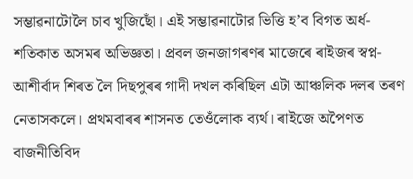সম্ভাৱনাটোলৈ চাব খুজিছোঁ। এই সম্ভাৱনাটোর ভিত্তি হ’ব বিগত অর্ধ-শতিকাত অসমৰ অভিজ্ঞতা। প্রবল জনজাগৰণৰ মাজেৰে ৰাইজৰ স্বপ্ন-আশীর্বাদ শিৰত লৈ দিছপুৰৰ গাদী দখল কৰিছিল এটা আঞ্চলিক দলৰ তৰণ নেতাসকলে। প্ৰথমবাৰৰ শাসনত তেওঁলোক ব্যর্থ। ৰাইজে অপৈণত বাজনীতিবিদ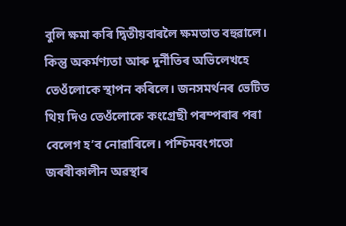বুলি ক্ষমা কৰি দ্বিতীয়বাৰলৈ ক্ষমতাত বহুৱালে। কিন্তু অকর্মণ্যতা আৰু দুর্নীতিৰ অভিলেখহে তেওঁলোকে স্থাপন কৰিলে। জনসমর্থনৰ ভেটিত থিয় দিও তেওঁলোকে কংগ্ৰেছী পৰম্পৰাৰ পৰা বেলেগ হ’ব নোৱাৰিলে। পশ্চিমবংগতো জৰৰীকালীন অৱস্থাৰ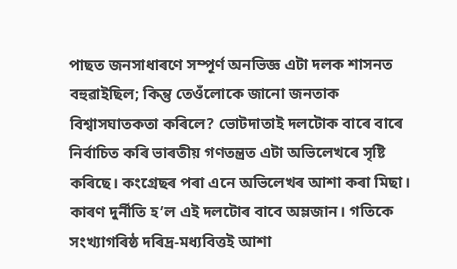পাছত জনসাধাৰণে সম্পূর্ণ অনভিজ্ঞ এটা দলক শাসনত বহুৱাইছিল; কিন্তু তেওঁলোকে জানো জনতাক বিশ্বাসঘাতকতা কৰিলে? ভোটদাতাই দলটোক বাৰে বাৰে নিৰ্বাচিত কৰি ভাৰতীয় গণতন্ত্ৰত এটা অভিলেখৰে সৃষ্টি কৰিছে। কংগ্ৰেছৰ পৰা এনে অভিলেখৰ আশা কৰা মিছা। কাৰণ দুর্নীতি হ’ল এই দলটোৰ বাবে অম্লজান। গতিকে সংখ্যাগৰিষ্ঠ দৰিদ্র-মধ্যবিত্তই আশা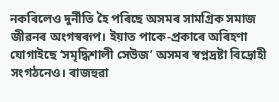নকৰিলেও দুর্নীতি হৈ পৰিছে অসমৰ সামগ্রিক সমাজ জীৱনৰ অংগস্বৰূপ। ইয়াত পাকে-প্ৰকাৰে অৰিহণা যোগাইছে ‘সমৃদ্ধিশালী সেউজ’ অসমৰ স্বপ্নদ্রষ্টা বিদ্রোহী সংগঠনেও। ৰাজহুৱা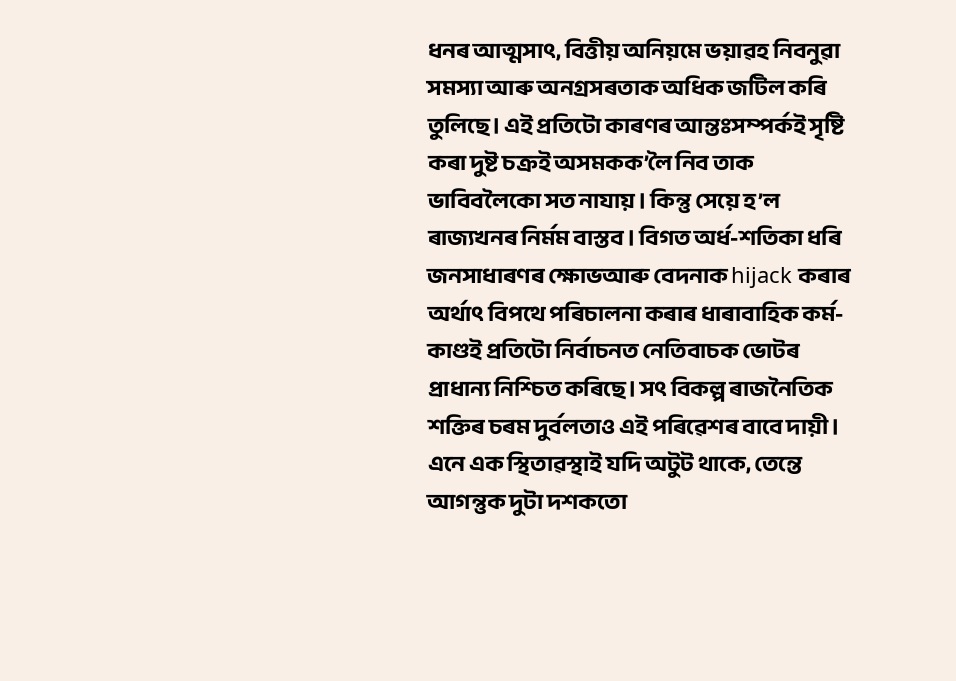ধনৰ আত্মসাৎ, বিত্তীয় অনিয়মে ভয়াৱহ নিবনুৱা সমস্যা আৰু অনগ্ৰসৰতাক অধিক জটিল কৰি তুলিছে। এই প্রতিটো কাৰণৰ আন্তঃসম্পর্কই সৃষ্টি কৰা দুষ্ট চক্ৰই অসমকক’লৈ নিব তাক ভাবিবলৈকো সত নাযায়। কিন্তু সেয়ে হ’ল ৰাজ্যখনৰ নিৰ্মম বাস্তব। বিগত অর্ধ-শতিকা ধৰি জনসাধাৰণৰ ক্ষোভআৰু বেদনাক hijack কৰাৰ অৰ্থাৎ বিপথে পৰিচালনা কৰাৰ ধাৰাবাহিক কর্ম-কাণ্ডই প্রতিটো নির্বাচনত নেতিবাচক ভোটৰ প্রাধান্য নিশ্চিত কৰিছে। সৎ বিকল্প ৰাজনৈতিক শক্তিৰ চৰম দুৰ্বলতাও এই পৰিৱেশৰ বাবে দায়ী। এনে এক স্থিতাৱস্থাই যদি অটুট থাকে, তেন্তে আগন্তুক দুটা দশকতো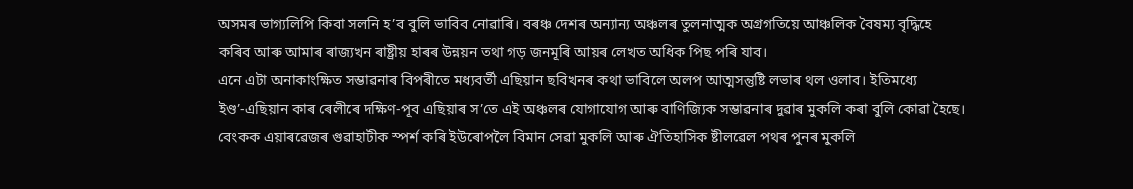অসমৰ ভাগ্যলিপি কিবা সলনি হ’ব বুলি ভাবিব নোৱাৰি। বৰঞ্চ দেশৰ অন্যান্য অঞ্চলৰ তুলনাত্মক অগ্রগতিয়ে আঞ্চলিক বৈষম্য বৃদ্ধিহে কৰিব আৰু আমাৰ ৰাজ্যখন ৰাষ্ট্ৰীয় হাৰৰ উন্নয়ন তথা গড় জনমূৰি আয়ৰ লেখত অধিক পিছ পৰি যাব।
এনে এটা অনাকাংক্ষিত সম্ভাৱনাৰ বিপৰীতে মধ্যবর্তী এছিয়ান ছবিখনৰ কথা ভাবিলে অলপ আত্মসন্তুষ্টি লভাৰ থল ওলাব। ইতিমধ্যে ইণ্ড’-এছিয়ান কাৰ ৰেলীৰে দক্ষিণ-পূব এছিয়াৰ স’তে এই অঞ্চলৰ যোগাযোগ আৰু বাণিজ্যিক সম্ভাৱনাৰ দুৱাৰ মুকলি কৰা বুলি কোৱা হৈছে। বেংকক এয়াৰৱেজৰ গুৱাহাটীক স্পর্শ কৰি ইউৰোপলৈ বিমান সেৱা মুকলি আৰু ঐতিহাসিক ষ্টীলৱেল পথৰ পুনৰ মুকলি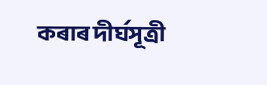কৰাৰ দীর্ঘসূত্ৰী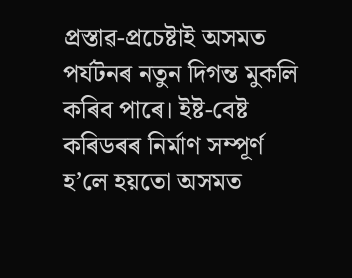প্ৰস্তাৱ-প্রচেষ্টাই অসমত পৰ্যটনৰ নতুন দিগন্ত মুকলি কৰিব পাৰে। ইষ্ট-বেষ্ট কৰিডৰৰ নির্মাণ সম্পূর্ণ হ’লে হয়তো অসমত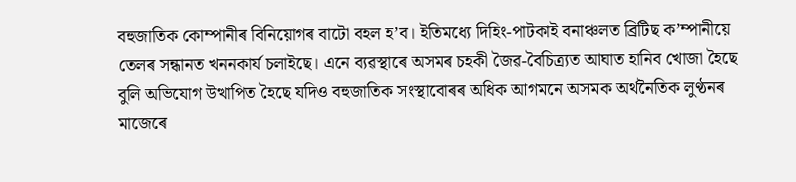বহুজাতিক কোম্পানীৰ বিনিয়োগৰ বাটো বহল হ’ব। ইতিমধ্যে দিহিং-পাটকাই বনাঞ্চলত ব্রিটিছ ক’ম্পানীয়ে তেলৰ সন্ধানত খননকার্য চলাইছে। এনে ব্যৱস্থাৰে অসমৰ চহকী জৈৱ-বৈচিত্র্যত আঘাত হানিব খোজা হৈছে বুলি অভিযোগ উত্থাপিত হৈছে যদিও বহুজাতিক সংস্থাবোৰৰ অধিক আগমনে অসমক অর্থনৈতিক লুণ্ঠনৰ মাজেৰে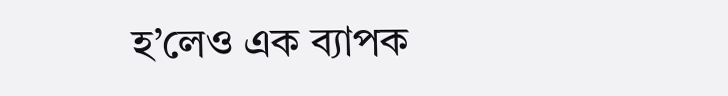হ’লেও এক ব্যাপক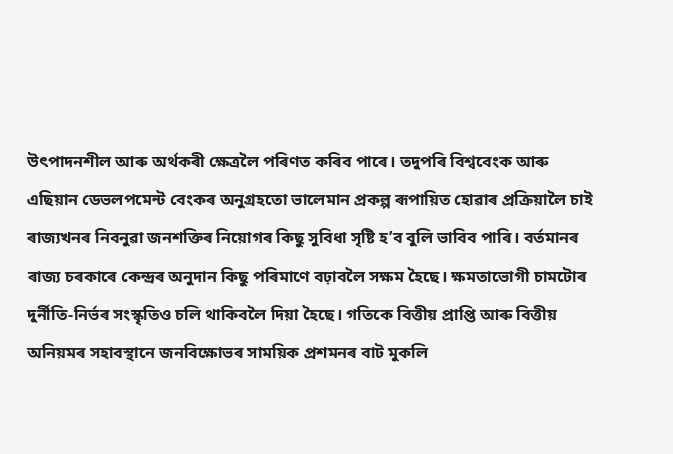উৎপাদনশীল আৰু অৰ্থকৰী ক্ষেত্ৰলৈ পৰিণত কৰিব পাৰে। তদুপৰি বিশ্ববেংক আৰু এছিয়ান ডেভলপমেন্ট বেংকৰ অনুগ্রহতো ভালেমান প্রকল্প ৰূপায়িত হোৱাৰ প্ৰক্ৰিয়ালৈ চাই ৰাজ্যখনৰ নিবনুৱা জনশক্তিৰ নিয়োগৰ কিছু সুবিধা সৃষ্টি হ’ব বুলি ভাবিব পাৰি। বৰ্তমানৰ ৰাজ্য চৰকাৰে কেন্দ্ৰৰ অনুদান কিছু পৰিমাণে বঢ়াবলৈ সক্ষম হৈছে। ক্ষমতাভোগী চামটোৰ দুর্নীতি-নিৰ্ভৰ সংস্কৃতিও চলি থাকিবলৈ দিয়া হৈছে। গতিকে বিত্তীয় প্রাপ্তি আৰু বিত্তীয় অনিয়মৰ সহাবস্থানে জনবিক্ষোভৰ সাময়িক প্রশমনৰ বাট মুকলি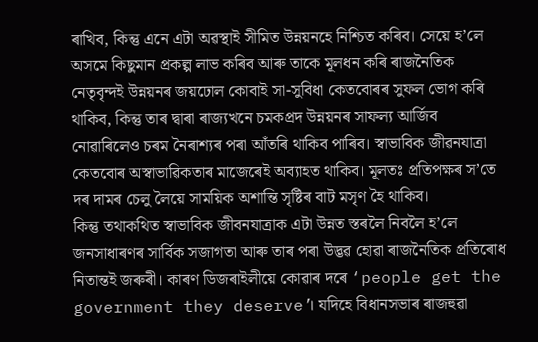ৰাখিব, কিন্তু এনে এটা অৱস্থাই সীমিত উন্নয়নহে নিশ্চিত কৰিব। সেয়ে হ’লে অসমে কিছুমান প্রকল্প লাভ কৰিব আৰু তাকে মূলধন কৰি ৰাজনৈতিক নেতৃবৃন্দই উন্নয়নৰ জয়ঢোল কোবাই সা-সুবিধা কেতবোৰৰ সুফল ভোগ কৰি থাকিব, কিন্তু তাৰ দ্বাৰা ৰাজ্যখনে চমকপ্রদ উন্নয়নৰ সাফল্য আৰ্জিব নোৱাৰিলেও চৰম নৈৰাশ্যৰ পৰা আঁতৰি থাকিব পাৰিব। স্বাভাবিক জীৱনযাত্রা কেতবোৰ অস্বাভাৱিকতাৰ মাজেৰেই অব্যাহত থাকিব। মূলতঃ প্রতিপক্ষৰ স’তে দৰ দামৰ চেলু লৈয়ে সাময়িক অশান্তি সৃষ্টিৰ বাট মসৃণ হৈ থাকিব।
কিন্তু তথাকথিত স্বাভাবিক জীবনযাত্রাক এটা উন্নত স্তৰলৈ নিবলৈ হ’লে জনসাধাৰণৰ সার্বিক সজাগতা আৰু তাৰ পৰা উদ্ভৱ হোৱা ৰাজনৈতিক প্রতিৰোধ নিতান্তই জৰুৰী। কাৰণ ডিজৰাইলীয়ে কোৱাৰ দৰে ‘people get the government they deserve’। যদিহে বিধানসভাৰ ৰাজহুৱা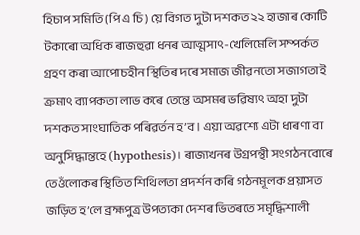হিচাপ সমিতি (পি এ চি) য়ে বিগত দুটা দশকত ২২ হাজাৰ কোটি টকাৰো অধিক ৰাজহুৱা ধনৰ আত্মসাৎ-খেলিমেলি সম্পর্কত গ্রহণ কৰা আপোচহীন স্থিতিৰ দৰে সমাজ জীৱনতো সজাগতাই ক্রমাৎ ব্যাপকতা লাভ কৰে তেন্তে অসমৰ ভৱিষ্যৎ অহা দুটা দশকত সাংঘাতিক পৰিৱৰ্তন হ’ব। এয়া অৱশ্যে এটা ধাৰণা বা অনুসিদ্ধান্তহে (hypothesis)। ৰাজ্যখনৰ উগ্রপন্থী সংগঠনবোৰে তেওঁলোকৰ স্থিতিত শিথিলতা প্ৰদৰ্শন কৰি গঠনমূলক প্রয়াসত জড়িত হ’লে ব্ৰহ্মপুত্ৰ উপত্যকা দেশৰ ভিতৰতে সমৃদ্ধিশালী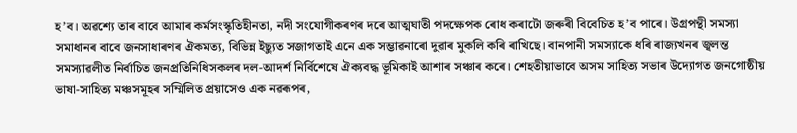হ’ব। অৱশ্যে তাৰ বাবে আমাৰ কর্মসংস্কৃতিহীনতা, নদী সংযোগীকৰণৰ দৰে আত্মঘাতী পদক্ষেপক ৰোধ কৰাটো জৰুৰী বিবেচিত হ’ব পাৰে। উগ্রপন্থী সমস্যা সমাধানৰ বাবে জনসাধাৰণৰ ঐকমত্য, বিভিন্ন ইছ্যুত সজাগতাই এনে এক সম্ভাৱনাৰো দুৱাৰ মুকলি কৰি ৰাখিছে। বানপানী সমস্যাকে ধৰি ৰাজ্যখনৰ জ্বলন্ত সমস্যাৱলীত নির্বাচিত জনপ্রতিনিধিসকলৰ দল-আদর্শ নির্বিশেষে ঐক্যবদ্ধ ভূমিকাই আশাৰ সঞ্চাৰ কৰে। শেহতীয়াভাবে অসম সাহিত্য সভাৰ উদ্যোগত জনগোষ্ঠীয় ভাষা-সাহিত্য মঞ্চসমূহৰ সম্মিলিত প্রয়াসেও এক নৱৰূপৰ,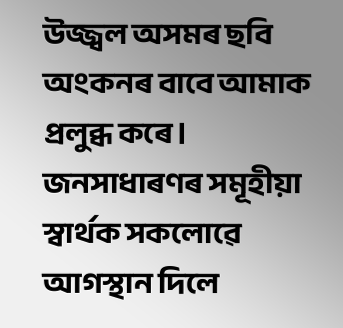উজ্জ্বল অসমৰ ছবি অংকনৰ বাবে আমাক প্রলুব্ধ কৰে। জনসাধাৰণৰ সমূহীয়া স্বার্থক সকলোৱে আগস্থান দিলে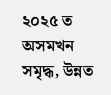২০২৫ ত অসমখন সমৃদ্ধ, উন্নত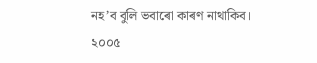নহ’ব বুলি ভবাৰো কাৰণ নাথাকিব।
২০০৫